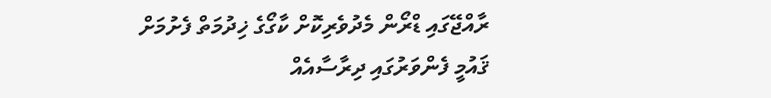ރާއްޖޭގައި ޑްރޯން މެދުވެރިކޮށް ކާގޯގެ ޚިދުމަތް ފެށުމަށް ޤައުމީ ފެންވަރުގައި ދިރާސާއެއް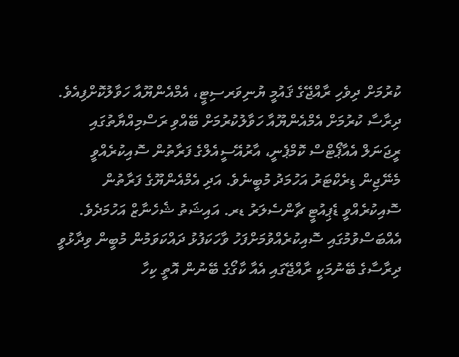ކުރުމަށް ދިވެހި ރާއްޖޭގެ ޤައުމީ ޔުނިވަރސިޓީ، އެމްއެންޔޫއާ ހަވާލުކޮށްފިއެވެ. ދިރާސާ ކުރުމަށް އެމްއެންޔޫއާ ހަވާލުކުރުމަށް ބޭއްވި ރަސްމިއްޔާތުގައި ރީޖަނަލް އެއާޕޯޓްސް ކޮމްޕެނީ، އާރުއޭސީއެލްގެ ފަރާތުން ސޮއިކުރެއްވީ މެނޭޖިން ޑިރެކްޓަރު އަހުމަދު މުބީނެވެ. އަދި އެމްއެންޔޫގެ ފަރާތުން ސޮއިކުރެއްވީ ޑެޕިއުޓީ ޗާންސެލަރު ޑރ. އައިޝަތު ޝެހެނާޒް އަހުމަދެވެ.
އެއްބަސްވުމުގައި ސޮއިކުރެއްވުމަށްފަހު ވާހަކަފުޅު ދައްކަވަމުން މުބީން ވިދާޅުވީ ދިރާސާގެ ބޭނުމަކީ ރާއްޖޭގައި އެއާ ކާގޯގެ ބޭނުން އޮތީ ކިހާ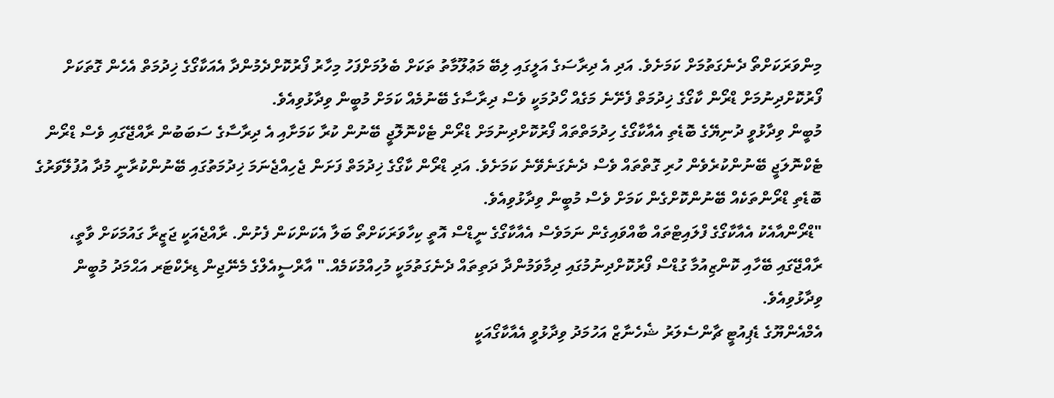މިންވަރަކަށްތޯ ދެނެގަތުމަށް ކަމަށެވެ. އަދި އެ ދިރާސަގެ އަލީގައި ލިބޭ މަޢުލޫމާތު ތަކަށް ބެލުމަށްފަހު މިހާރު ފޯރުކޮށްދެމުންދާ އެއަކާގޯގެ ޚިދުމަތް އެހެން ގޮތަކަށް ފޯރުކޮށްދިނުމަށް ޑްރޯން ކާގޯގެ ޚިދުމަތް ފެށޭނެ މަގެއް ހޯދުމަކީ ވެސް ދިރާސާގެ ބޭނުމެއް ކަމަށް މުބީން ވިދާޅުވިއެވެ.
މުބީން ވިދާޅުވީ ދުނިޔޭގެ ބޮޑެތި އެއާކާގޯގެ ހިދުމަތްތައް ފޯރުކޮށްދިނުމަށް ޑްރޯން ޓެކްނޮލޮޖީ ބޭނުން ކުރާ ކަމަށާއި އެ ދިރާސާގެ ސަބަބުން ރާއްޖޭގައި ވެސް ޑްރޯން ޓެކްނޮލަޖީ ބޭނުންކުރެވެން ހުރި ގޮތްތައް ވެސް ދެނެގަނެވޭނެ ކަމަށެވެ. އަދި ޑްރޯން ކާގޯގެ ޚިދުމަތް ފަށަން ޖެހިއްޖެނަމަ ޚިދުމަތުގައި ބޭނުންކުރާނީ މުދާ އުފުލޭވަރުގެ ބޮޑެތި ޑްރޯންތަކެއް ބޭނުންކޮށްގެން ކަމަށް ވެސް މުބީން ވިދާޅުވިއެވެ.
"ޑްރޯންއާއެކު އެއާކާގޯގެ ފްލައިޓްތައް ބާއްވައިގެން ނަމަވެސް އެއާކާގޯގެ ނީޑްސް އޮތީ ކިހާވަރަކަށްތޯ ބަލާ އެކަންކަން ފެށުން. ރާއްޖެއަކީ ޖަޒީރާ ގައުމަކަށް ވާތީ، ރާއްޖޭގައި ބޭހާއި ކޮންޒިއުމާ ގުޑްސް ފޯރުކޮށްދިނުމުގައި ދިމާވަމުންދާ ދަތިތައް ދެނެގަތުމަކީ މުހިއްމުކަމެއް." އާރްސީއެލްގެ މެނޭޖިން ޑިރެކްޓަރ އަޙްމަދު މުބީން ވިދާޅުވިއެވެ.
އެމްއެންޔޫގެ ޑެޕިއުޓީ ޗާންސެލަރު ޝެހެނާޒް އަހުމަދު ވިދާޅުވީ އެއާކާގޯއަކީ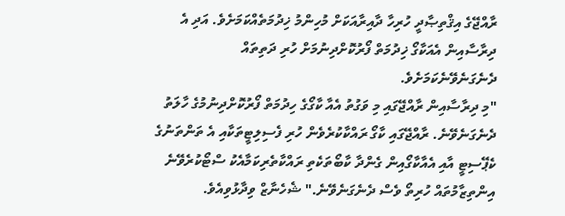ރާއްޖޭގެ އިޤްތިޞާދީ ހުރިހާ ދާއިރާއަކަށް މުހިންމު ޚިދުމަތެއްކަމަށެވެ. އަދި އެ ދިރާސާއިން އެއަކާގޯ ޚިދުމަތް ފޯރުކޮށްދިނުމަށް ހުރި ދަތިތައް ދެނެގަނެވޭނެކަމަށެވެ.
"މި ދިރާސާއިން ރާއްޖޭގައި މި ވަގުތު އެއާ ކާގޯގެ ހިދުމަތް ފޯރުކޮށްދިނުމުގެ ހާލަތު ދެނެގަނެވޭނެ. ރާއްޖޭގައި ކާގޯ ރައްކާކުރެވެން ހުރި ފެސިލިޓީތަކާއި އެ ތަންތަނުގެ ކެޕޭސިޓީ އާއި އެއާކާގޯއިން ގެންދާ ކާބޯތަކެތި ރައްކާތެރިކަމާއެކު ސްޓޯކުރެވޭނެ އިންތިޒާމުތައް ހުރިތޯ ވެސް ދެނެގަނެވޭނެ." ޝެހެނާޒް ވިދާޅުވިއެވެ.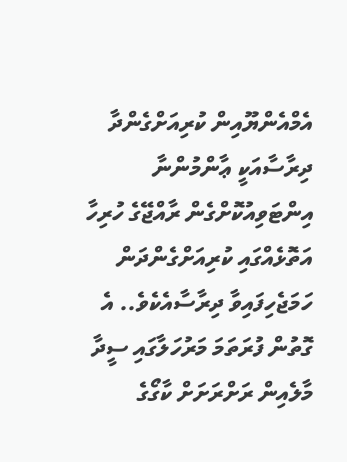އެމްއެންޔޫއިން ކުރިއަށްގެންދާ ދިރާސާއަކީ ޢާންމުންނާ އިންޓަވިއުކޮށްގެން ރާއްޖޭގެ ހުރިހާ އަތޮޅެއްގައި ކުރިއަށްގެންދަން ހަމަޖެހިފައިވާ ދިރާސާއެކެވެ.. އެ ގޮތުން ފުރަތަމަ މަރުހަލާގައި ސީދާ މާލެއިން ރަށްރަށަށް ކާގޯގެ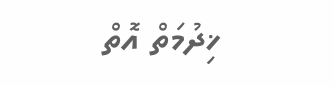ޚިދުމަތް އޮތް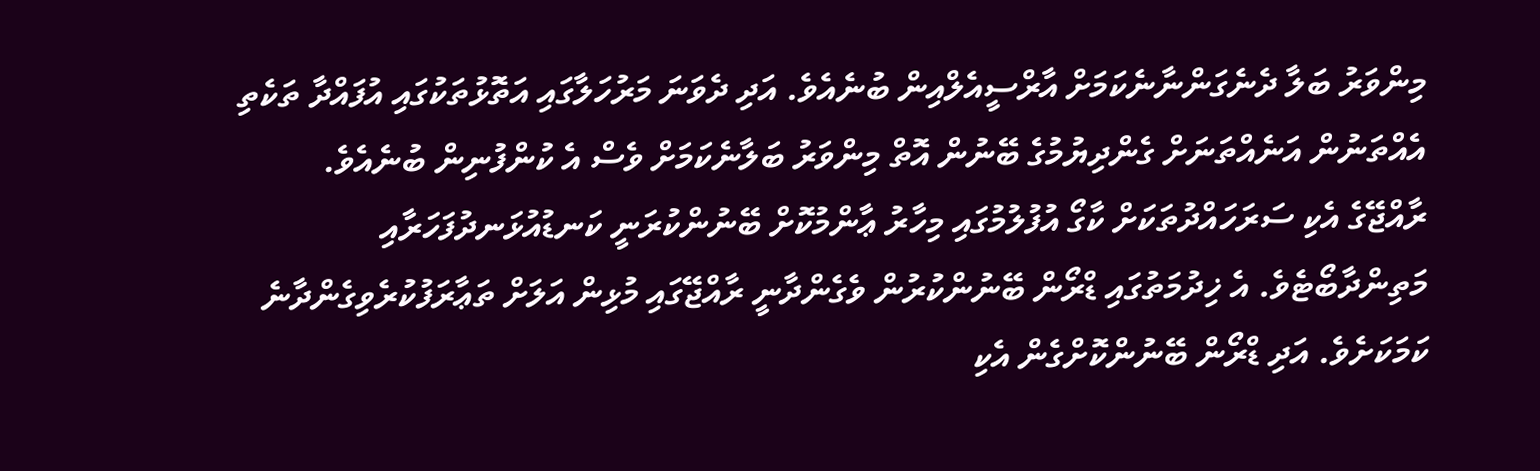މިންވަރު ބަލާ ދެނެގަންނާނެކަމަށް އާރްސީއެލްއިން ބުނެއެވެ. އަދި ދެވަނަ މަރުހަލާގައި އަތޮޅުތަކުގައި އުފައްދާ ތަކެތި އެއްތަނުން އަނެއްތަނަށް ގެންދިޔުމުގެ ބޭނުން އޮތް މިންވަރު ބަލާނެކަމަށް ވެސް އެ ކުންފުނިން ބުނެއެވެ.
ރާއްޖޭގެ އެކި ސަރަހައްދުތަކަށް ކާގޯ އުފުލުމުގައި މިހާރު ޢާންމުކޮށް ބޭނުންކުރަނީ ކަނޑުއުޅަނދުފަހަރާއި މަތިންދާބޯޓެވެ. އެ ޚިދުމަތުގައި ޑްރޯން ބޭނުންކުރުން ވެގެންދާނީ ރާއްޖޭގައި މުޅިން އަލަށް ތަޢާރަފުކުރެވިގެންދާނެ ކަމަކަށެވެ. އަދި ޑްރޯން ބޭނުންކޮށްގެން އެކި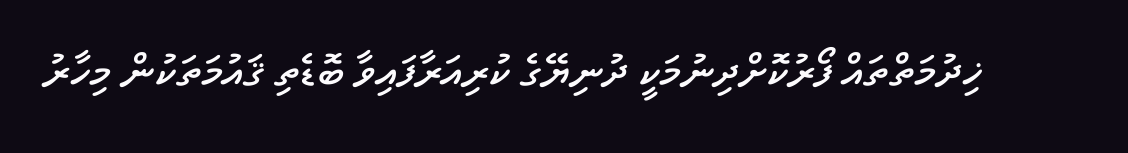ޚިދުމަތްތައް ފޯރުކޮށްދިނުމަކީ ދުނިޔޭގެ ކުރިއަރާފައިވާ ބޮޑެތި ޤައުމަތަކުން މިހާރު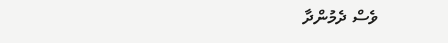ވެސް ދެމުންދާ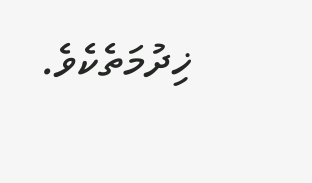ޚިދުމަތެކެވެ.